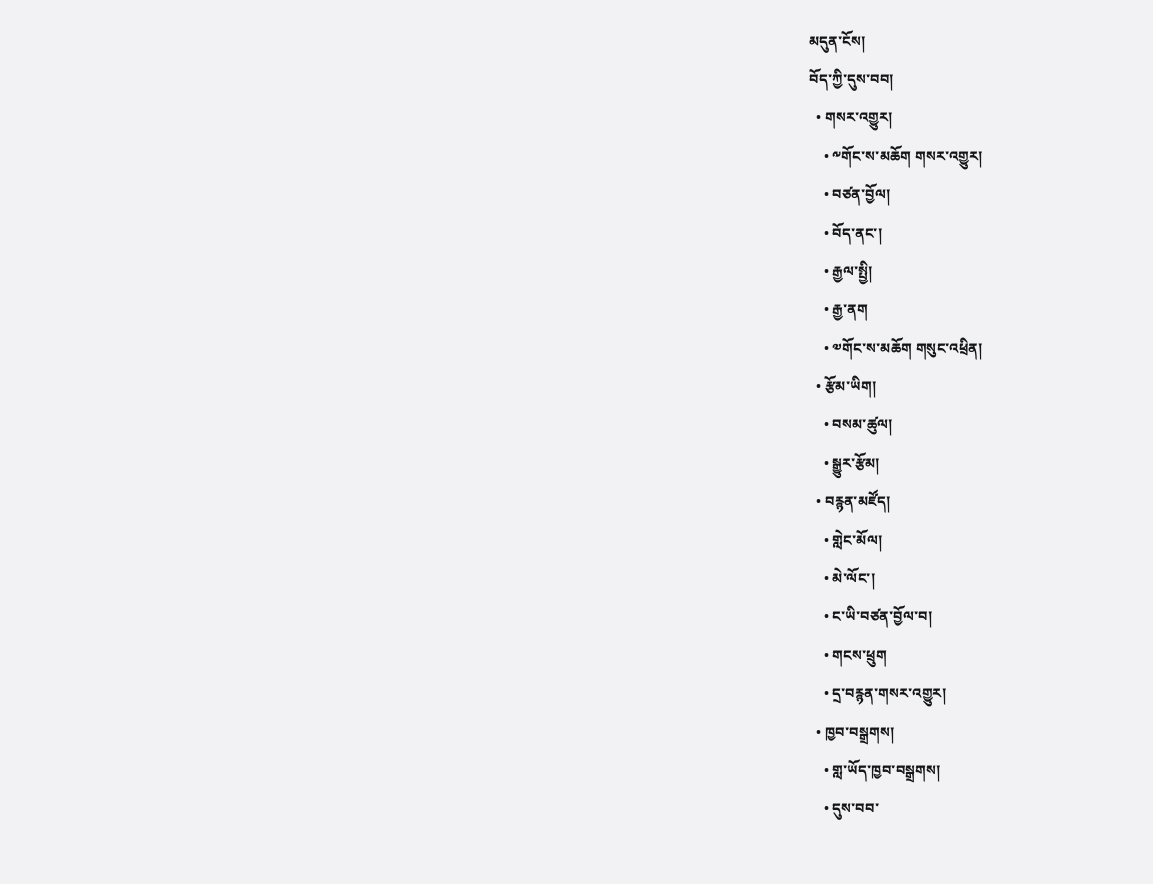མདུན་ངོས།
བོད་ཀྱི་དུས་བབ།
  • གསར་འགྱུར།
    • ༸གོང་ས་མཆོག གསར་འགྱུར།
    • བཙན་བྱོལ།
    • བོད་ནང་།
    • རྒྱལ་སྤྱི།
    • རྒྱ་ནག
    • ༧གོང་ས་མཆོག གསུང་འཕྲིན།
  • རྩོམ་ཡིག།
    • བསམ་ཚུལ།
    • སྒྱུར་རྩོམ།
  • བརྙན་མཛོད།
    • གླེང་མོལ།
    • མེ་ལོང་།
    • ང་ཡི་བཙན་བྱོལ་བ།
    • གངས་ཕྲུག
    • དྲ་བརྙན་གསར་འགྱུར།
  • ཁྱབ་བསྒྲགས།
    • གླ་ཡོད་ཁྱབ་བསྒྲགས།
    • དུས་བབ་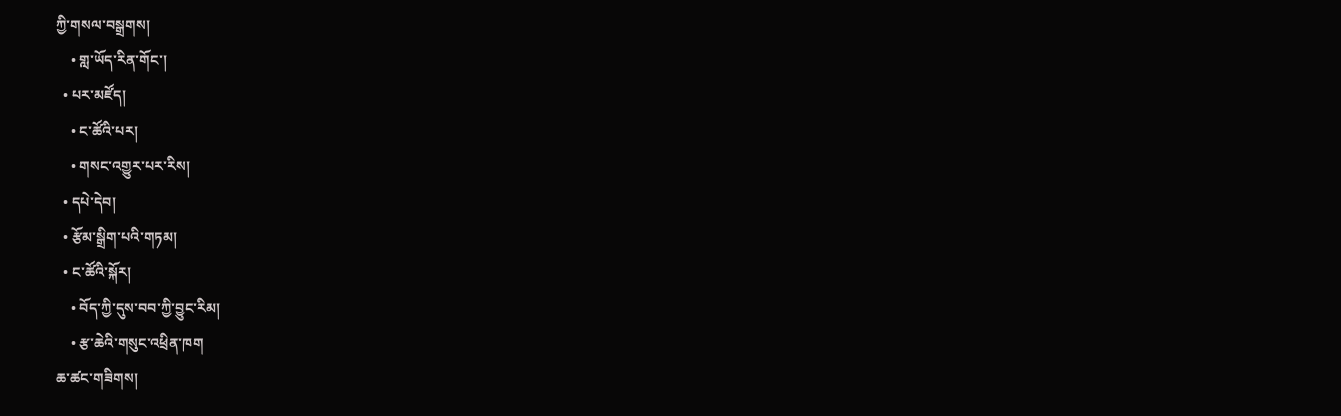ཀྱི་གསལ་བསྒྲགས།
    • གླ་ཡོད་རིན་གོང་།
  • པར་མཛོད།
    • ང་ཚོའི་པར།
    • གསང་འགྱུར་པར་རིས།
  • དཔེ་དེབ།
  • རྩོམ་སྒྲིག་པའི་གཏམ།
  • ང་ཚོའི་སྐོར།
    • བོད་ཀྱི་དུས་བབ་ཀྱི་བྱུང་རིམ།
    • རྩ་ཆེའི་གསུང་འཕྲིན་ཁག
ཆ་ཚང་གཟིགས།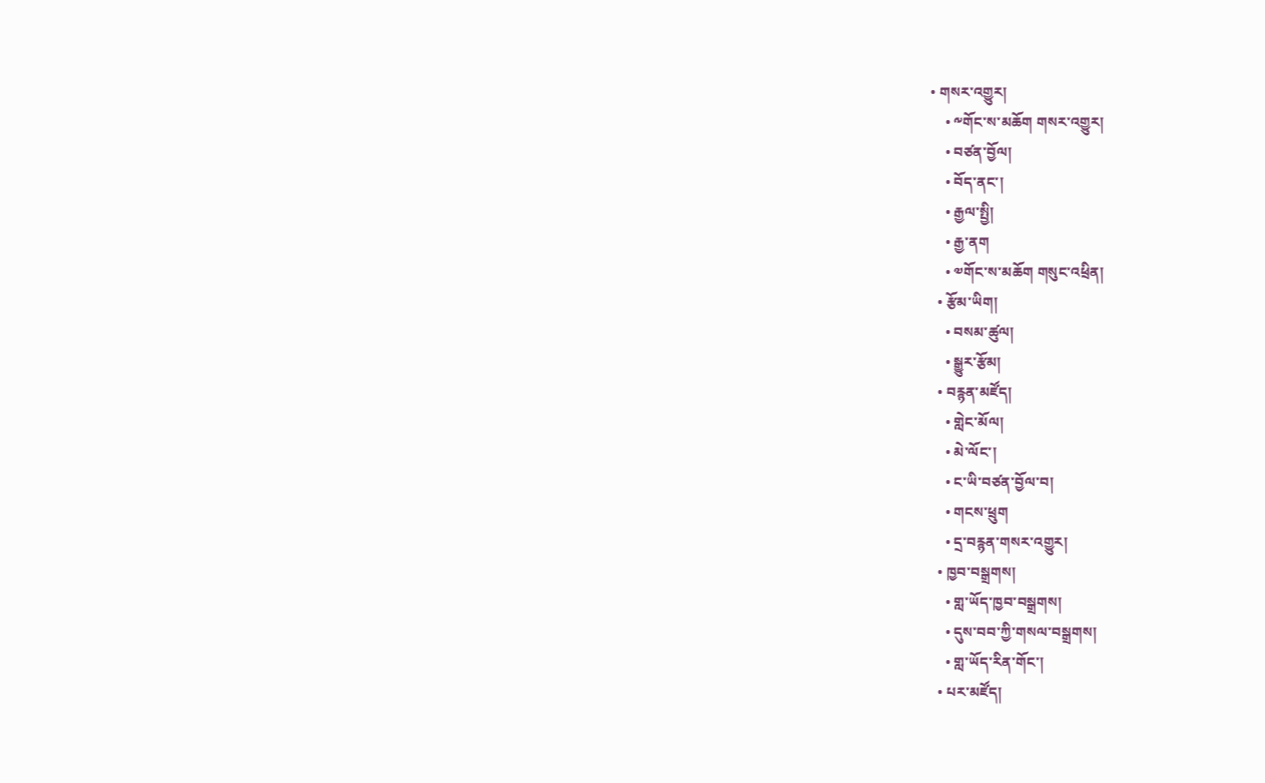• གསར་འགྱུར།
    • ༸གོང་ས་མཆོག གསར་འགྱུར།
    • བཙན་བྱོལ།
    • བོད་ནང་།
    • རྒྱལ་སྤྱི།
    • རྒྱ་ནག
    • ༧གོང་ས་མཆོག གསུང་འཕྲིན།
  • རྩོམ་ཡིག།
    • བསམ་ཚུལ།
    • སྒྱུར་རྩོམ།
  • བརྙན་མཛོད།
    • གླེང་མོལ།
    • མེ་ལོང་།
    • ང་ཡི་བཙན་བྱོལ་བ།
    • གངས་ཕྲུག
    • དྲ་བརྙན་གསར་འགྱུར།
  • ཁྱབ་བསྒྲགས།
    • གླ་ཡོད་ཁྱབ་བསྒྲགས།
    • དུས་བབ་ཀྱི་གསལ་བསྒྲགས།
    • གླ་ཡོད་རིན་གོང་།
  • པར་མཛོད།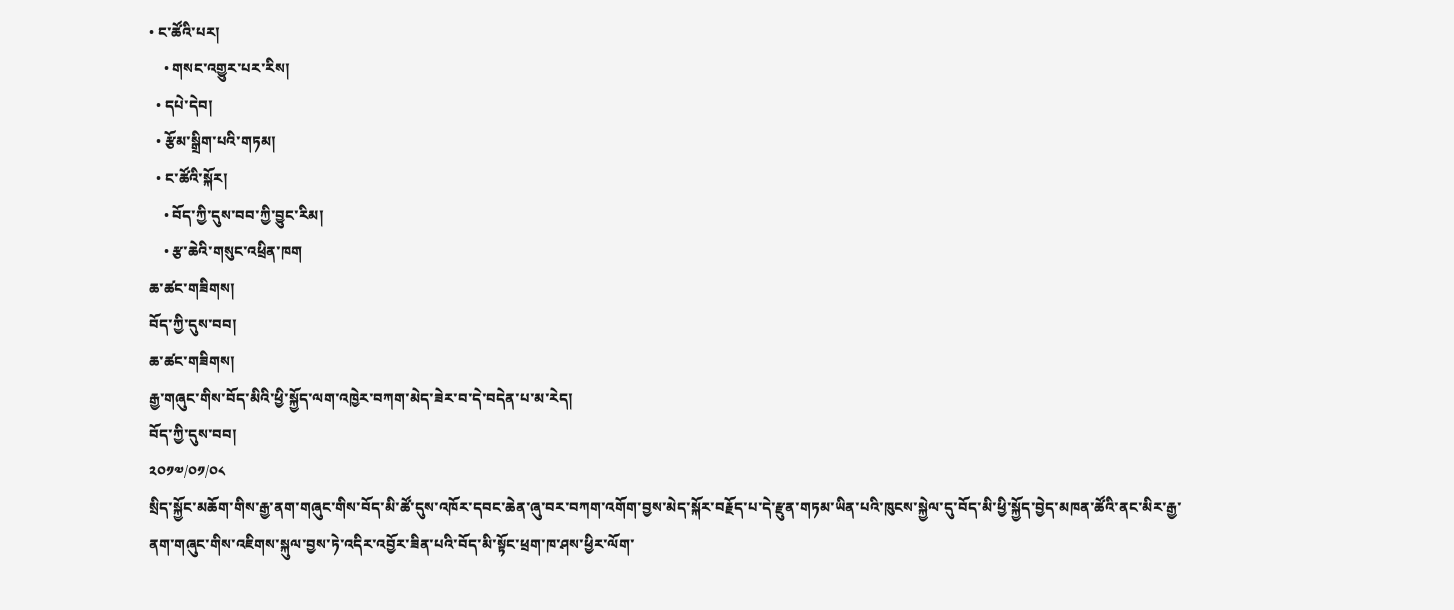• ང་ཚོའི་པར།
    • གསང་འགྱུར་པར་རིས།
  • དཔེ་དེབ།
  • རྩོམ་སྒྲིག་པའི་གཏམ།
  • ང་ཚོའི་སྐོར།
    • བོད་ཀྱི་དུས་བབ་ཀྱི་བྱུང་རིམ།
    • རྩ་ཆེའི་གསུང་འཕྲིན་ཁག
ཆ་ཚང་གཟིགས།
བོད་ཀྱི་དུས་བབ།
ཆ་ཚང་གཟིགས།
རྒྱ་གཞུང་གིས་བོད་མིའི་ཕྱི་སྐྱོད་ལག་འཁྱེར་བཀག་མེད་ཟེར་བ་དེ་བདེན་པ་མ་རེད།
བོད་ཀྱི་དུས་བབ།
༢༠༡༧/༠༡/༠༨
སྲིད་སྐྱོང་མཆོག་གིས་རྒྱ་ནག་གཞུང་གིས་བོད་མི་ཚོ་དུས་འཁོར་དབང་ཆེན་ཞུ་བར་བཀག་འགོག་བྱས་མེད་སྐོར་བརྗོད་པ་དེ་རྫུན་གཏམ་ཡིན་པའི་ཁུངས་སྐྱེལ་དུ་བོད་མི་ཕྱི་སྐྱོད་བྱེད་མཁན་ཚོའི་ནང་མིར་རྒྱ་ནག་གཞུང་གིས་འཇིགས་སྐུལ་བྱས་ཏེ་འདིར་འབྱོར་ཟིན་པའི་བོད་མི་སྟོང་ཕྲག་ཁ་ཤས་ཕྱིར་ལོག་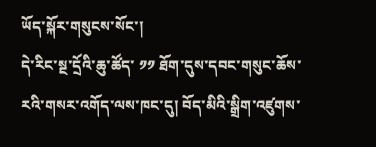ཡོད་སྐོར་གསུངས་སོང་།
དེ་རིང་སྔ་དྲོའི་ཆུ་ཚོད་ ༡༡ ཐོག་དུས་དབང་གསུང་ཆོས་རའི་གསར་འགོད་ལས་ཁང་དུ། བོད་མིའི་སྒྲིག་འཛུགས་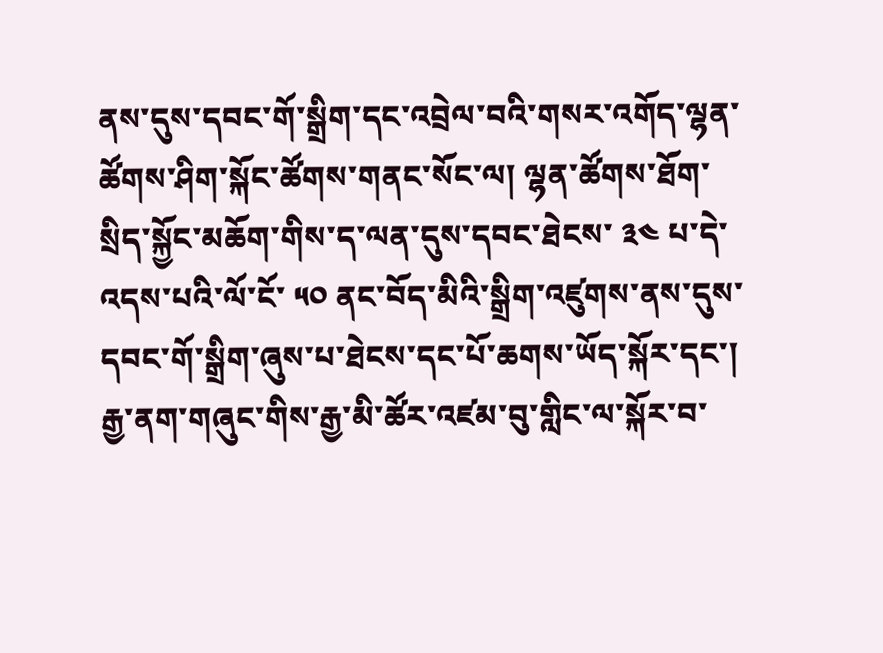ནས་དུས་དབང་གོ་སྒྲིག་དང་འབྲེལ་བའི་གསར་འགོད་ལྷན་ཚོགས་ཤིག་སྐོང་ཚོགས་གནང་སོང་ལ། ལྷན་ཚོགས་ཐོག་སྲིད་སྐྱོང་མཆོག་གིས་ད་ལན་དུས་དབང་ཐེངས་ ༣༤ པ་དེ་འདས་པའི་ལོ་ངོ་ ༥༠ ནང་བོད་མིའི་སྒྲིག་འཛུགས་ནས་དུས་དབང་གོ་སྒྲིག་ཞུས་པ་ཐེངས་དང་པོ་ཆགས་ཡོད་སྐོར་དང་། རྒྱ་ནག་གཞུང་གིས་རྒྱ་མི་ཚོར་འཛམ་བུ་གླིང་ལ་སྐོར་བ་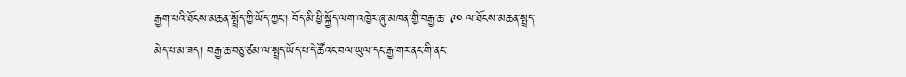རྒྱག་པའི་ཐོངས་མཆན་སྤྲོད་ཀྱི་ཡོད་ཀྱང་། བོད་མི་ཕྱི་སྐྱོད་ལག་འཁྱེར་ཞུ་མཁན་གྱི་བརྒྱ་ཆ་ ༩༠ ལ་ཐོངས་མཆན་སྤྲད་མེད་པ་མ་ཟད། བརྒྱ་ཆ་བཅུ་ཙམ་ལ་སྤྲད་ཡོད་པ་དེ་ཚོའང་བལ་ཡུལ་དང་རྒྱ་གར་ནང་གི་ནང་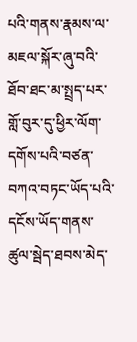པའི་གནས་རྣམས་ལ་མཇལ་སྐོར་ཞུ་བའི་ཐོབ་ཐང་མ་སྤྲད་པར་གློ་བུར་དུ་ཕྱིར་ལོག་དགོས་པའི་བཙན་བཀའ་བཏང་ཡོད་པའི་དངོས་ཡོད་གནས་ཚུལ་སྦེད་ཐབས་མེད་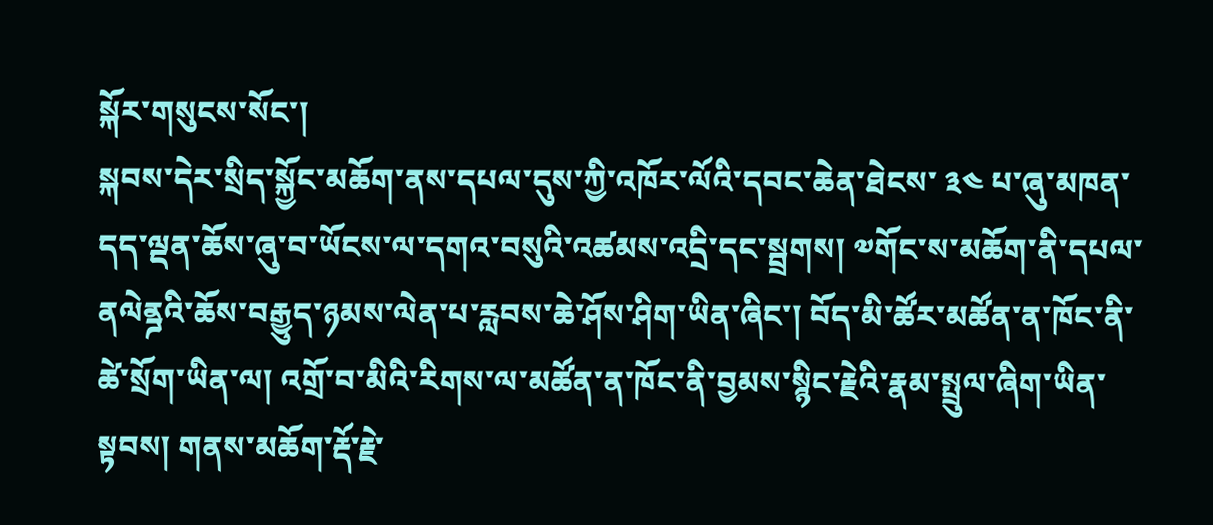སྐོར་གསུངས་སོང་།
སྐབས་དེར་སྲིད་སྐྱོང་མཆོག་ནས་དཔལ་དུས་ཀྱི་འཁོར་ལོའི་དབང་ཆེན་ཐེངས་ ༣༤ པ་ཞུ་མཁན་དད་ལྡན་ཆོས་ཞུ་བ་ཡོངས་ལ་དགའ་བསུའི་འཚམས་འདྲི་དང་སྦྲགས། ༧གོང་ས་མཆོག་ནི་དཔལ་ནལེནྜའི་ཆོས་བརྒྱུད་ཉམས་ལེན་པ་རླབས་ཆེ་ཤོས་ཤིག་ཡིན་ཞིང་། བོད་མི་ཚོར་མཚོན་ན་ཁོང་ནི་ཚེ་སྲོག་ཡིན་ལ། འགྲོ་བ་མིའི་རིགས་ལ་མཚོན་ན་ཁོང་ནི་བྱམས་སྙིང་རྗེའི་རྣམ་སྤྲུལ་ཞིག་ཡིན་སྟབས། གནས་མཆོག་རྡོ་རྗེ་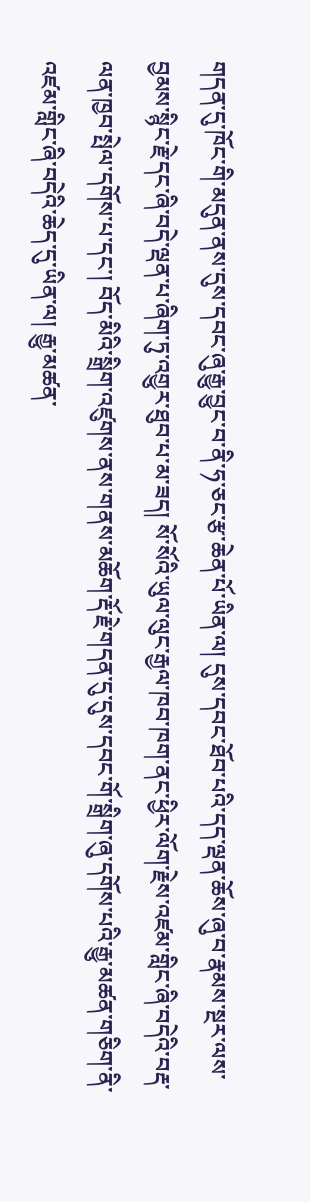གདན་དུ་ཁོང་གི་མདུན་ནས་དུས་དབང་ཞུ་རྒྱུ་བྱུང་བ་ནི་ཧ་ཅང་རྩ་ཆེན་པོ་ཡིན་ལ། དུས་དབང་ཐོབ་པའི་དད་ལྡན་ཆོས་ཞུ་བ་རྣམས་སྔར་ལས་བྱམས་སྙིང་རྗེ་དང་ཞི་བདེ་ལྡན་པ་ཞིག་ཏུ་འགྱུར་ཐུབ་པ་མ་ཟད། སོ་སོའི་ཡུལ་ལུང་རྒྱལ་ཁབ་ཁག་ནང་ཕྱིར་ལོག་རྗེས་འཛམ་གླིང་ཞི་བདེའི་བརྡ་ལན་ཁྱབ་སྤེལ་དགོས་པ་དང་། བོད་མིའི་སྒྲིག་འཛུགས་ནས་གནས་མཆོག་རྡོ་རྗེ་གདན་དུ་དུས་དབང་གོ་སྒྲིག་ཞུ་དགོས་པའི་རྒྱུ་མཚན་གཅིག་ནི་འཛམ་གླིང་ཞི་བདེའི་ཆེད་དུ་ཡིན་ལ། རྒྱུ་མཚན་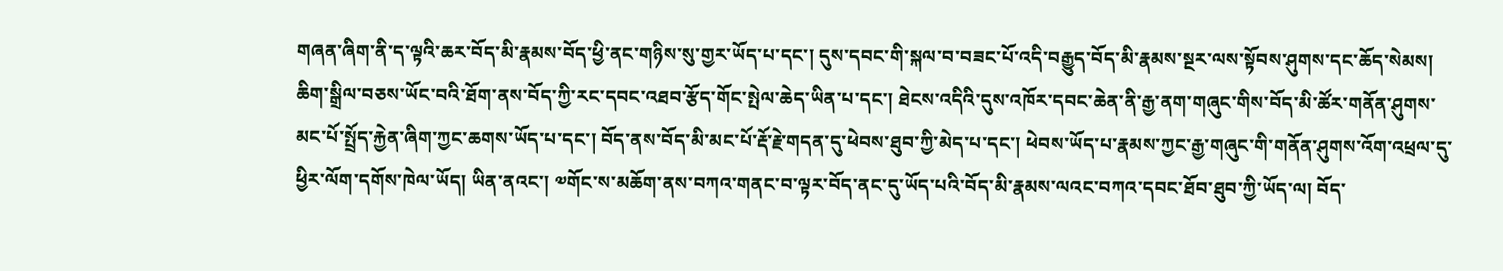གཞན་ཞིག་ནི་ད་ལྟའི་ཆར་བོད་མི་རྣམས་བོད་ཕྱི་ནང་གཉིས་སུ་གྱར་ཡོད་པ་དང་། དུས་དབང་གི་སྐལ་བ་བཟང་པོ་འདི་བརྒྱུད་བོད་མི་རྣམས་སྔར་ལས་སྟོབས་ཤུགས་དང་ཆོད་སེམས། ཆིག་སྒྲིལ་བཅས་ཡོང་བའི་ཐོག་ནས་བོད་ཀྱི་རང་དབང་འཐབ་རྩོད་གོང་སྤེལ་ཆེད་ཡིན་པ་དང་། ཐེངས་འདིའི་དུས་འཁོར་དབང་ཆེན་ནི་རྒྱ་ནག་གཞུང་གིས་བོད་མི་ཚོར་གནོན་ཤུགས་མང་པོ་སྤྲོད་རྐྱེན་ཞིག་ཀྱང་ཆགས་ཡོད་པ་དང་། བོད་ནས་བོད་མི་མང་པོ་རྡོ་རྗེ་གདན་དུ་ཕེབས་ཐུབ་ཀྱི་མེད་པ་དང་། ཕེབས་ཡོད་པ་རྣམས་ཀྱང་རྒྱ་གཞུང་གི་གནོན་ཤུགས་འོག་འཕྲལ་དུ་ཕྱིར་ལོག་དགོས་ཁེལ་ཡོད། ཡིན་ནའང་། ༧གོང་ས་མཆོག་ནས་བཀའ་གནང་བ་ལྟར་བོད་ནང་དུ་ཡོད་པའི་བོད་མི་རྣམས་ལའང་བཀའ་དབང་ཐོབ་ཐུབ་ཀྱི་ཡོད་ལ། བོད་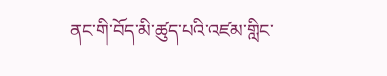ནང་གི་བོད་མི་ཚུད་པའི་འཛམ་གླིང་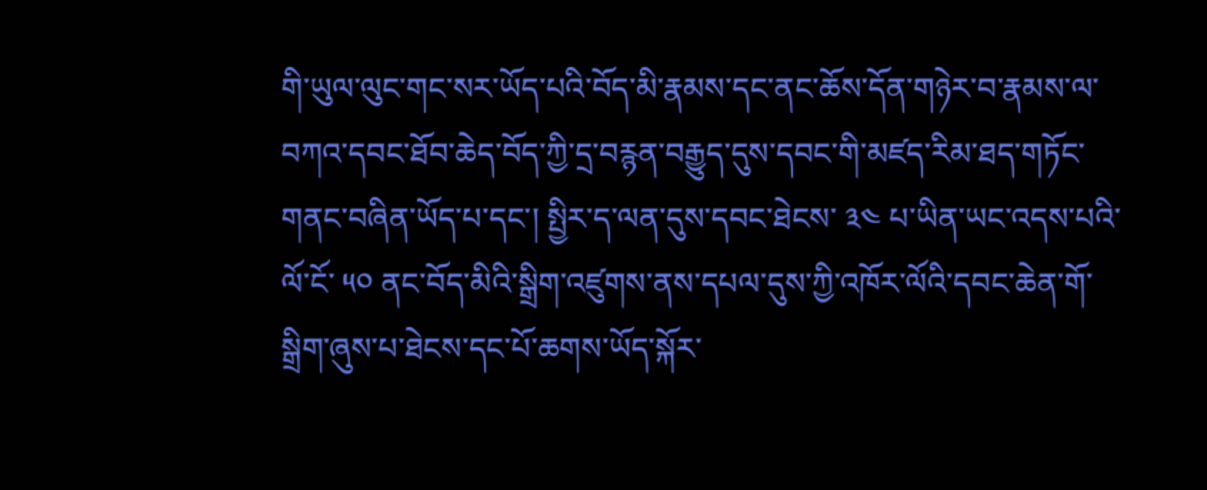གི་ཡུལ་ལུང་གང་སར་ཡོད་པའི་བོད་མི་རྣམས་དང་ནང་ཆོས་དོན་གཉེར་བ་རྣམས་ལ་བཀའ་དབང་ཐོབ་ཆེད་བོད་ཀྱི་དྲ་བརྙན་བརྒྱུད་དུས་དབང་གི་མཛད་རིམ་ཐད་གཏོང་གནང་བཞིན་ཡོད་པ་དང་། སྤྱིར་ད་ལན་དུས་དབང་ཐེངས་ ༣༤ པ་ཡིན་ཡང་འདས་པའི་ལོ་ངོ་ ༥༠ ནང་བོད་མིའི་སྒྲིག་འཛུགས་ནས་དཔལ་དུས་ཀྱི་འཁོར་ལོའི་དབང་ཆེན་གོ་སྒྲིག་ཞུས་པ་ཐེངས་དང་པོ་ཆགས་ཡོད་སྐོར་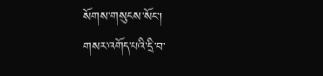སོགས་གསུངས་སོང་།
གསར་འགོད་པའི་དྲི་བ་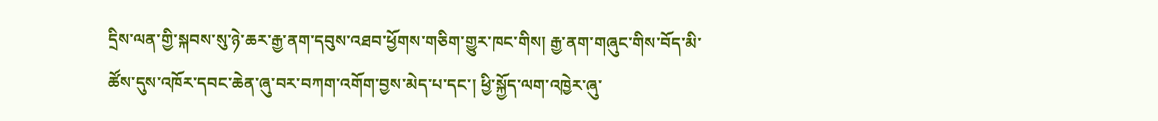དྲིས་ལན་གྱི་སྐབས་སུ་ཉེ་ཆར་རྒྱ་ནག་དབུས་འཐབ་ཕྱོགས་གཅིག་གྱུར་ཁང་གིས། རྒྱ་ནག་གཞུང་གིས་བོད་མི་ཚོས་དུས་འཁོར་དབང་ཆེན་ཞུ་བར་བཀག་འགོག་བྱས་མེད་པ་དང་། ཕྱི་སྐྱོད་ལག་འཁྱེར་ཞུ་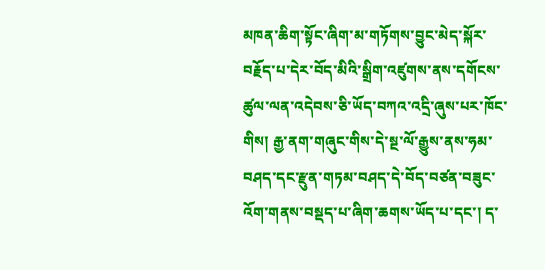མཁན་ཆིག་སྟོང་ཞིག་མ་གཏོགས་བྱུང་མེད་སྐོར་བརྗོད་པ་དེར་བོད་མིའི་སྒྲིག་འཛུགས་ནས་དགོངས་ཚུལ་ལན་འདེབས་ཅི་ཡོད་བཀའ་འདྲི་ཞུས་པར་ཁོང་གིས། རྒྱ་ནག་གཞུང་གིས་དེ་སྔ་ལོ་རྒྱུས་ནས་ཧམ་བཤད་དང་རྫུན་གཏམ་བཤད་དེ་བོད་བཙན་བཟུང་འོག་གནས་བསྡད་པ་ཞིག་ཆགས་ཡོད་པ་དང་། ད་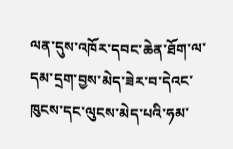ལན་དུས་འཁོར་དབང་ཆེན་ཐོག་ལ་དམ་དྲག་བྱས་མེད་ཟེར་བ་དེའང་ཁུངས་དང་ལུངས་མེད་པའི་ཧམ་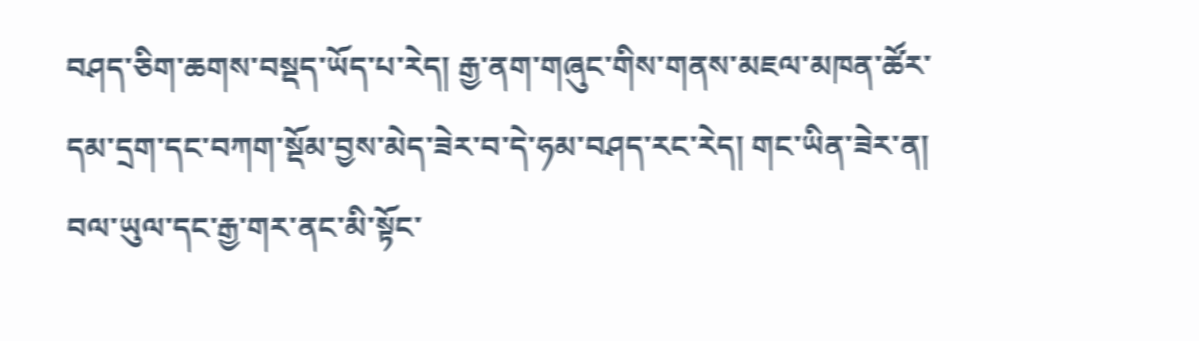བཤད་ཅིག་ཆགས་བསྡད་ཡོད་པ་རེད། རྒྱ་ནག་གཞུང་གིས་གནས་མཇལ་མཁན་ཚོར་དམ་དྲག་དང་བཀག་སྡོམ་བྱས་མེད་ཟེར་བ་དེ་ཧམ་བཤད་རང་རེད། གང་ཡིན་ཟེར་ན། བལ་ཡུལ་དང་རྒྱ་གར་ནང་མི་སྟོང་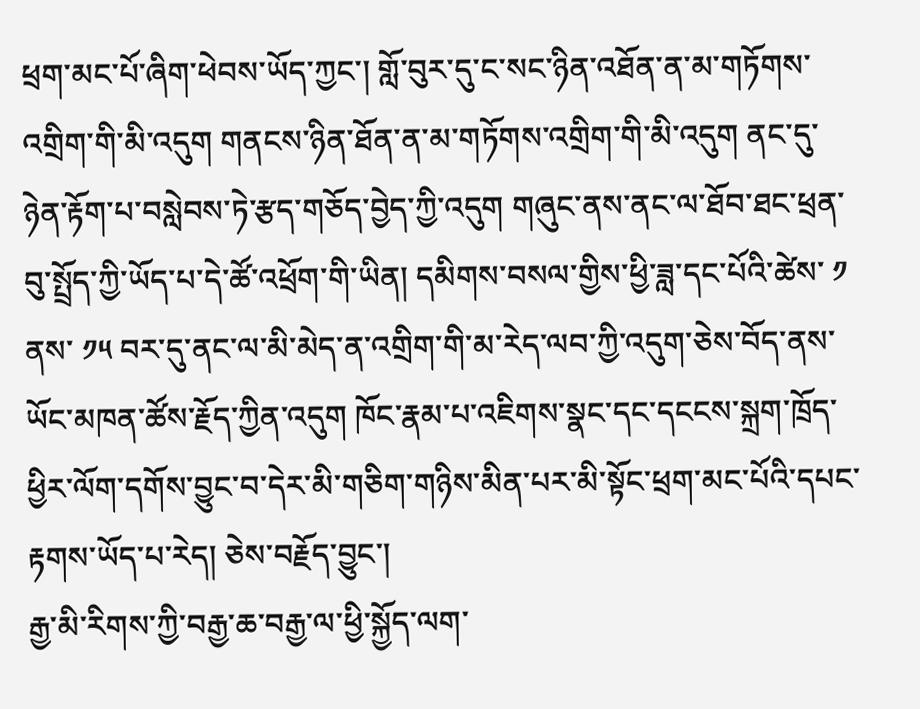ཕྲག་མང་པོ་ཞིག་ཕེབས་ཡོད་ཀྱང་། གློ་བུར་དུ་ང་སང་ཉིན་འཐོན་ན་མ་གཏོགས་འགྲིག་གི་མི་འདུག གནངས་ཉིན་ཐོན་ན་མ་གཏོགས་འགྲིག་གི་མི་འདུག ནང་དུ་ཉེན་རྟོག་པ་བསླེབས་ཏེ་རྩད་གཅོད་བྱེད་ཀྱི་འདུག གཞུང་ནས་ནང་ལ་ཐོབ་ཐང་ཕྲན་བུ་སྤྲོད་ཀྱི་ཡོད་པ་དེ་ཚོ་འཕྲོག་གི་ཡིན། དམིགས་བསལ་གྱིས་ཕྱི་ཟླ་དང་པོའི་ཚེས་ ༡ ནས་ ༡༥ བར་དུ་ནང་ལ་མི་མེད་ན་འགྲིག་གི་མ་རེད་ལབ་ཀྱི་འདུག་ཅེས་བོད་ནས་ཡོང་མཁན་ཚོས་རྗོད་ཀྱིན་འདུག ཁོང་རྣམ་པ་འཇིགས་སྣང་དང་དངངས་སྐྲག་ཁྲོད་ཕྱིར་ལོག་དགོས་བྱུང་བ་དེར་མི་གཅིག་གཉིས་མིན་པར་མི་སྟོང་ཕྲག་མང་པོའི་དཔང་རྟགས་ཡོད་པ་རེད། ཅེས་བརྗོད་བྱུང་།
རྒྱ་མི་རིགས་ཀྱི་བརྒྱ་ཆ་བརྒྱ་ལ་ཕྱི་སྐྱོད་ལག་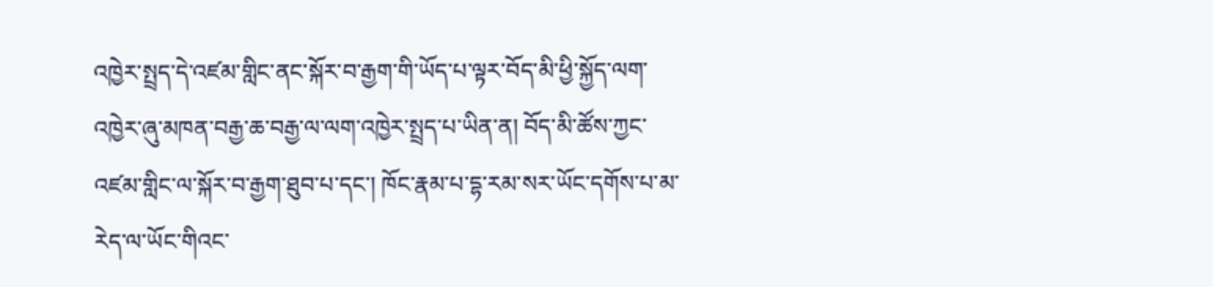འཁྱེར་སྤྲད་དེ་འཛམ་གླིང་ནང་སྐོར་བ་རྒྱག་གི་ཡོད་པ་ལྟར་བོད་མི་ཕྱི་སྐྱོད་ལག་འཁྱེར་ཞུ་མཁན་བརྒྱ་ཆ་བརྒྱ་ལ་ལག་འཁྱེར་སྤྲད་པ་ཡིན་ན། བོད་མི་ཚོས་ཀྱང་འཛམ་གླིང་ལ་སྐོར་བ་རྒྱག་ཐུབ་པ་དང་། ཁོང་རྣམ་པ་དྷ་རམ་སར་ཡོང་དགོས་པ་མ་རེད་ལ་ཡོང་གིའང་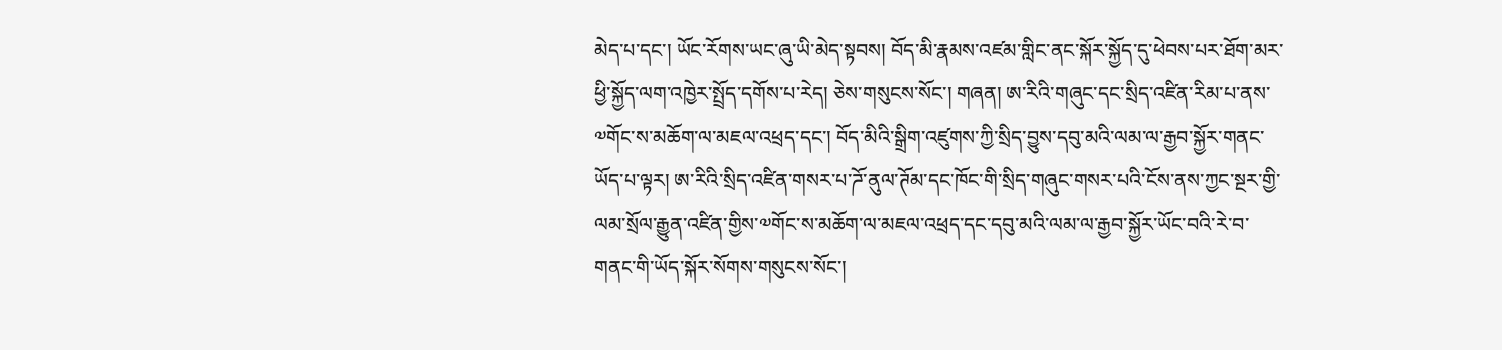མེད་པ་དང་། ཡོང་རོགས་ཡང་ཞུ་ཡི་མེད་སྟབས། བོད་མི་རྣམས་འཛམ་གླིང་ནང་སྐོར་སྐྱོད་དུ་ཕེབས་པར་ཐོག་མར་ཕྱི་སྐྱོད་ལག་འཁྱེར་སྤྲོད་དགོས་པ་རེད། ཅེས་གསུངས་སོང་། གཞན། ཨ་རིའི་གཞུང་དང་སྲིད་འཛིན་རིམ་པ་ནས་༧གོང་ས་མཆོག་ལ་མཇལ་འཕྲད་དང་། བོད་མིའི་སྒྲིག་འཛུགས་ཀྱི་སྲིད་བྱུས་དབུ་མའི་ལམ་ལ་རྒྱབ་སྐྱོར་གནང་ཡོད་པ་ལྟར། ཨ་རིའི་སྲིད་འཛིན་གསར་པ་ཌོ་ནུལ་ཊོམ་དང་ཁོང་གི་སྲིད་གཞུང་གསར་པའི་ངོས་ནས་ཀྱང་སྔར་གྱི་ལམ་སྲོལ་རྒྱུན་འཛིན་གྱིས་༧གོང་ས་མཆོག་ལ་མཇལ་འཕྲད་དང་དབུ་མའི་ལམ་ལ་རྒྱབ་སྐྱོར་ཡོང་བའི་རེ་བ་གནང་གི་ཡོད་སྐོར་སོགས་གསུངས་སོང་།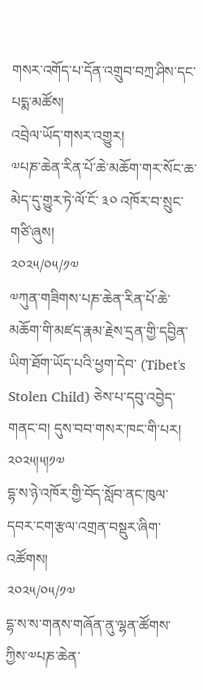གསར་འགོད་པ་དོན་འགྲུབ་བཀྲ་ཤིས་དང་པདྨ་མཚོས།
འབྲེལ་ཡོད་གསར་འགྱུར།
༧པཎ་ཆེན་རིན་པོ་ཆེ་མཆོག་གར་སོང་ཆ་མེད་དུ་གྱུར་ཏེ་ལོ་ངོ་ ༣༠ འཁོར་བ་སྲུང་གཙི་ཞུས།
༢༠༢༥/༠༥/༡༧
༧ཀུན་གཟིགས་པཎ་ཆེན་རིན་པོ་ཆེ་མཆོག་གི་མཛད་རྣམ་རྗེས་དྲན་གྱི་དབྱིན་ཡིག་ཐོག་ཡོད་པའི་ཕྱག་དེབ་ (Tibet's Stolen Child) ཅེས་པ་དབུ་འབྱེད་གནང་བ། དུས་བབ་གསར་ཁང་གི་པར། ༢༠༢༥།༥།༡༧
དྷ་ས་ཉེ་འཁོར་གྱི་བོད་སློབ་ནང་ཁུལ་དབར་ངག་རྩལ་འགྲན་བསྡུར་ཞིག་འཚོགས།
༢༠༢༥/༠༥/༡༧
དྷ་ས་ས་གནས་གཞོན་ནུ་ལྷན་ཚོགས་ཀྱིས་༧པཎ་ཆེན་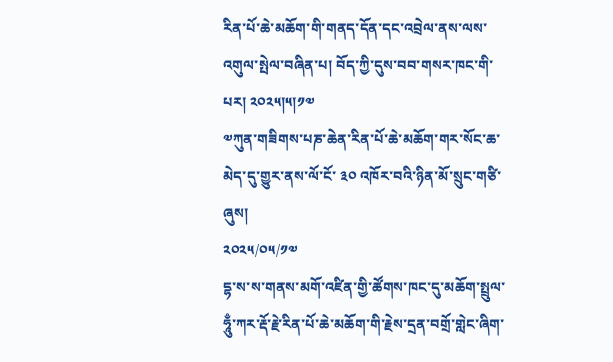རིན་པོ་ཆེ་མཆོག་གི་གནད་དོན་དང་འབྲེལ་ནས་ལས་འགུལ་སྤེལ་བཞིན་པ། བོད་ཀྱི་དུས་བབ་གསར་ཁང་གི་པར། ༢༠༢༥།༥།༡༧
༧ཀུན་གཟིགས་པཎ་ཆེན་རིན་པོ་ཆེ་མཆོག་གར་སོང་ཆ་མེད་དུ་གྱུར་ནས་ལོ་ངོ་ ༣༠ འཁོར་བའི་ཉིན་མོ་སྲུང་གཙི་ཞུས།
༢༠༢༥/༠༥/༡༧
དྷ་ས་ས་གནས་མགོ་འཛིན་གྱི་ཚོགས་ཁང་དུ་མཆོག་སྤྲུལ་ཧཱུྃ་ཀར་རྡོ་རྗེ་རིན་པོ་ཆེ་མཆོག་གི་རྗེས་དྲན་བགྲོ་གླེང་ཞིག་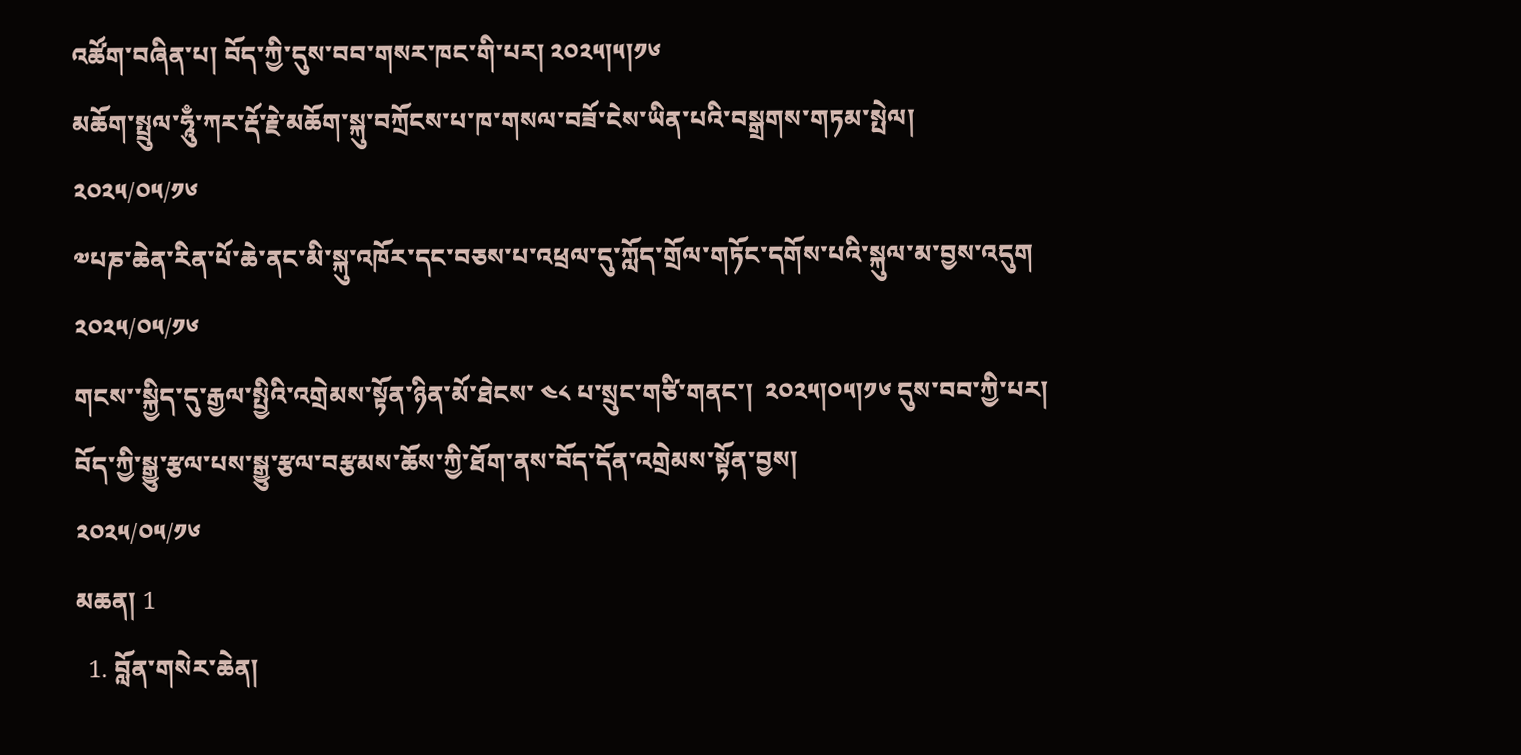འཚོག་བཞིན་པ། བོད་ཀྱི་དུས་བབ་གསར་ཁང་གི་པར། ༢༠༢༥།༥།༡༦
མཆོག་སྤྲུལ་ཧཱུྃ་ཀར་རྡོ་རྗེ་མཆོག་སྐུ་བཀྲོངས་པ་ཁ་གསལ་བཟོ་ངེས་ཡིན་པའི་བསྒྲགས་གཏམ་སྤེལ།
༢༠༢༥/༠༥/༡༦
༧པཎ་ཆེན་རིན་པོ་ཆེ་ནང་མི་སྐུ་འཁོར་དང་བཅས་པ་འཕྲལ་དུ་ཀློད་གྲོལ་གཏོང་དགོས་པའི་སྐུལ་མ་བྱས་འདུག
༢༠༢༥/༠༥/༡༦
གངས་་སྐྱིད་དུ་རྒྱལ་སྤྱིའི་འགྲེམས་སྟོན་ཉིན་མོ་ཐེངས་ ༤༨ པ་སྲུང་གཙི་གནང་།  ༢༠༢༥།༠༥།༡༦ དུས་བབ་ཀྱི་པར།
བོད་ཀྱི་སྒྱུ་རྩལ་པས་སྒྱུ་རྩལ་བརྩམས་ཆོས་ཀྱི་ཐོག་ནས་བོད་དོན་འགྲེམས་སྟོན་བྱས།
༢༠༢༥/༠༥/༡༦
མཆན། 1
  1. བློན་གསེར་ཆེན།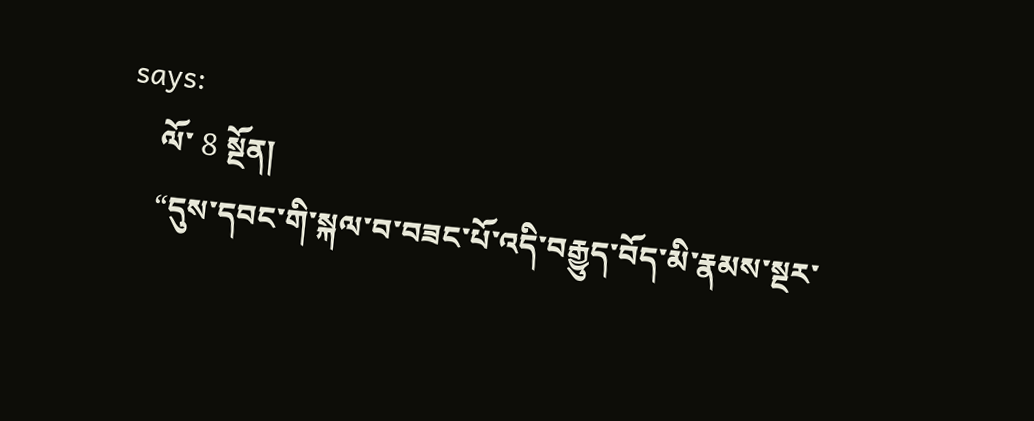says:
    ལོ་ 8 སྔོན།
    “དུས་དབང་གི་སྐལ་བ་བཟང་པོ་འདི་བརྒྱུད་བོད་མི་རྣམས་སྔར་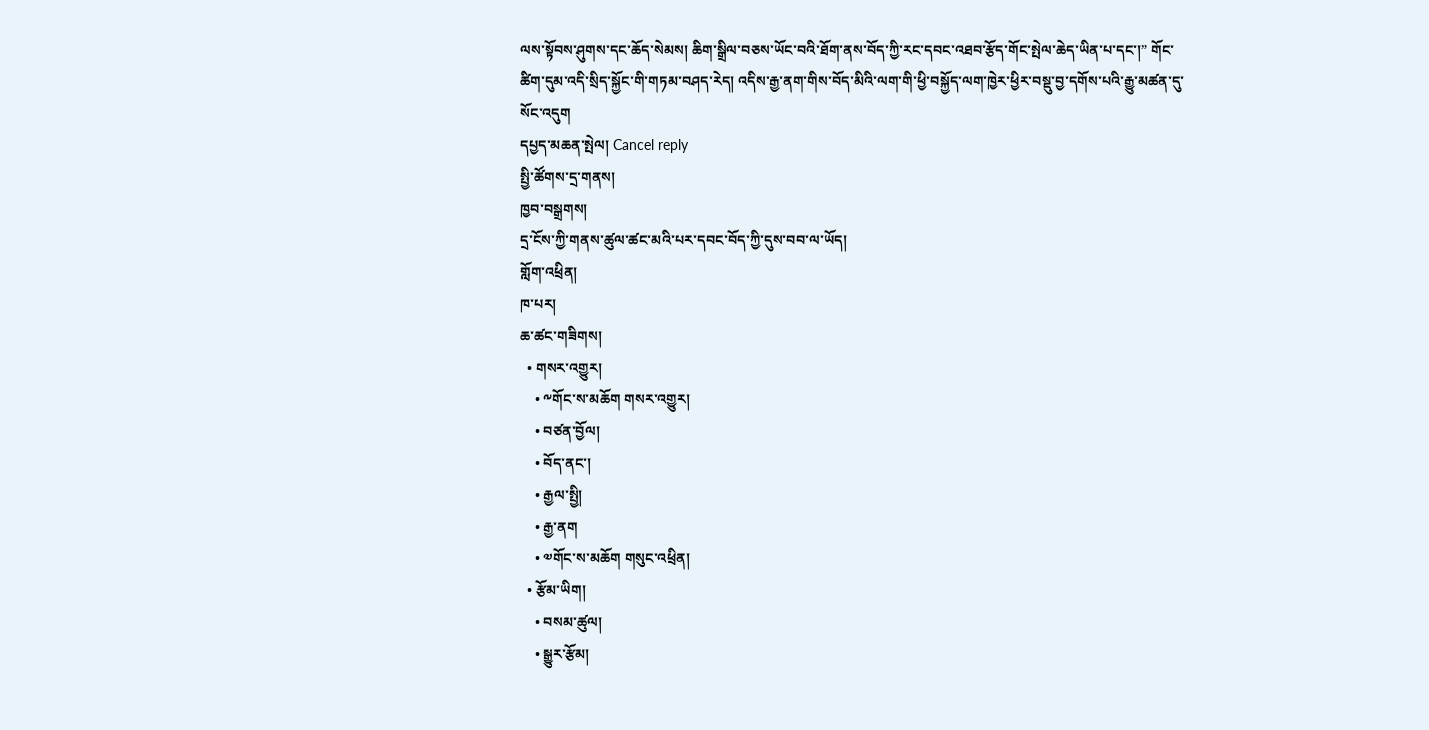ལས་སྟོབས་ཤུགས་དང་ཆོད་སེམས། ཆིག་སྒྲིལ་བཅས་ཡོང་བའི་ཐོག་ནས་བོད་ཀྱི་རང་དབང་འཐབ་རྩོད་གོང་སྤེལ་ཆེད་ཡིན་པ་དང་།” གོང་ཚིག་དུམ་འདི་སྲིད་སྐྱོང་གི་གཏམ་བཤད་རེད། འདིས་རྒྱ་ནག་གིས་བོད་མིའི་ལག་གི་ཕྱི་བསྐྱོད་ལག་ཁྱེར་ཕྱིར་བསྡུ་བྱ་དགོས་པའི་རྒྱུ་མཚན་དུ་སོང་འདུག
དཔྱད་མཆན་སྤེལ། Cancel reply
སྤྱི་ཚོགས་དྲ་གནས།
ཁྱབ་བསྒྲགས།
དྲ་ངོས་ཀྱི་གནས་ཚུལ་ཚང་མའི་པར་དབང་བོད་ཀྱི་དུས་བབ་ལ་ཡོད།
གློག་འཕྲིན།
ཁ་པར།
ཆ་ཚང་གཟིགས།
  • གསར་འགྱུར།
    • ༸གོང་ས་མཆོག གསར་འགྱུར།
    • བཙན་བྱོལ།
    • བོད་ནང་།
    • རྒྱལ་སྤྱི།
    • རྒྱ་ནག
    • ༧གོང་ས་མཆོག གསུང་འཕྲིན།
  • རྩོམ་ཡིག།
    • བསམ་ཚུལ།
    • སྒྱུར་རྩོམ།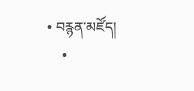• བརྙན་མཛོད།
    •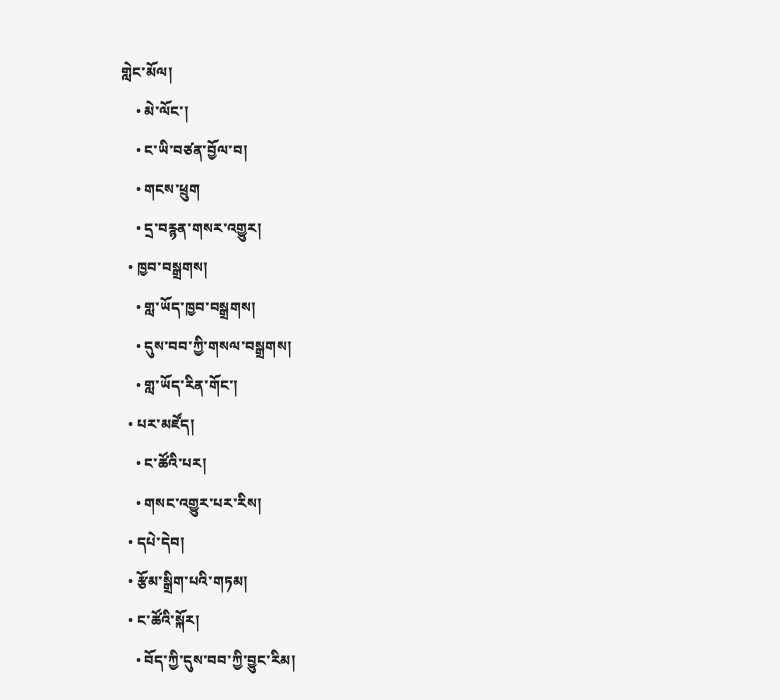གླེང་མོལ།
    • མེ་ལོང་།
    • ང་ཡི་བཙན་བྱོལ་བ།
    • གངས་ཕྲུག
    • དྲ་བརྙན་གསར་འགྱུར།
  • ཁྱབ་བསྒྲགས།
    • གླ་ཡོད་ཁྱབ་བསྒྲགས།
    • དུས་བབ་ཀྱི་གསལ་བསྒྲགས།
    • གླ་ཡོད་རིན་གོང་།
  • པར་མཛོད།
    • ང་ཚོའི་པར།
    • གསང་འགྱུར་པར་རིས།
  • དཔེ་དེབ།
  • རྩོམ་སྒྲིག་པའི་གཏམ།
  • ང་ཚོའི་སྐོར།
    • བོད་ཀྱི་དུས་བབ་ཀྱི་བྱུང་རིམ།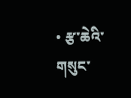• རྩ་ཆེའི་གསུང་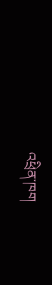འཕྲིན་ཁག